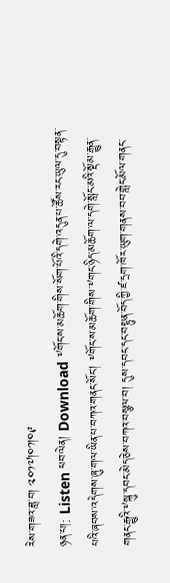རེས་གཟའ་ཟླ་བ། ༢༠༡༧།༠༡།༠༩
ཉན་པ།: Listen ཕབ་ལེན། Download ༸གོང་ས་མཆོག་གིས་སོག་པོའི་དགེ་འདུན་པ་ཚོས་རང་ཡུལ་དུ་བསྟན་པའི་ཞབས་འདེགས་ཞུ་གལ་ཡིན་པ་བཀའ་གནང་སོང། ༸གོང་ས་མཆོག་གིས་༸གང་ཉིད་མཆོག་ལ་དགེ་སློང་མའི་སྡོམ་རྒྱུན་གནང་རྒྱུའི་༸སྐུ་དབང་མེད་ཅེས་བཀའ་བསྩལ་བ། དུས་དབང་དང་བསྟུན་བོད་ཀྱི་ཛ་དྲག་ཁོར་ཡུག་གནས་བབ་གླེང་མོལ་གནང་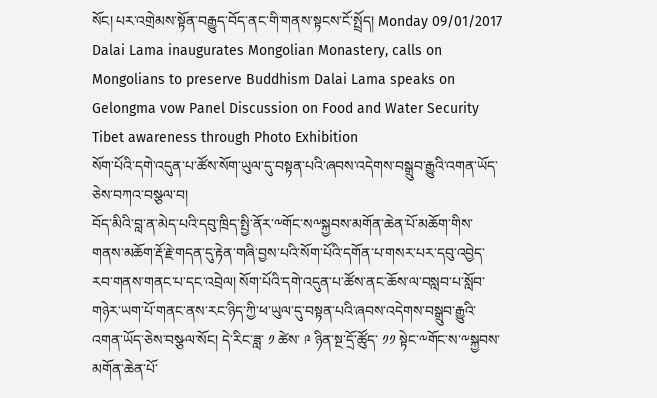སོང། པར་འགྲེམས་སྟོན་བརྒྱུད་བོད་ནང་གི་གནས་སྟངས་ངོ་སྤྲོད། Monday 09/01/2017 Dalai Lama inaugurates Mongolian Monastery, calls on Mongolians to preserve Buddhism Dalai Lama speaks on Gelongma vow Panel Discussion on Food and Water Security Tibet awareness through Photo Exhibition
སོག་པོའི་དགེ་འདུན་པ་ཚོས་སོག་ཡུལ་དུ་བསྟན་པའི་ཞབས་འདེགས་བསྒྲུབ་རྒྱུའི་འགན་ཡོད་ཅེས་བཀའ་བསྩལ་བ།
བོད་མིའི་བླ་ན་མེད་པའི་དབུ་ཁྲིད་སྤྱི་ནོར་༸གོང་ས༸སྐྱབས་མགོན་ཆེན་པོ་མཆོག་གིས་གནས་མཆོག་རྡོ་རྗེ་གདན་དུ་རྟེན་གཞི་བྱས་པའི་སོག་པོའི་དགོན་པ་གསར་པར་དབུ་འབྱེད་རབ་གནས་གནང་པ་དང་འབྲེལ། སོག་པོའི་དགེ་འདུན་པ་ཚོས་ནང་ཆོས་ལ་བསླབ་པ་སློབ་གཉེར་ཡག་པོ་གནང་ནས་རང་ཉིད་ཀྱི་ཕ་ཡུལ་དུ་བསྟན་པའི་ཞབས་འདེགས་བསྒྲུབ་རྒྱུའི་འགན་ཡོད་ཅེས་བསྩལ་སོང། དེ་རིང་ཟླ་ ༡ ཚེས་ ༩ ཉིན་སྔ་དྲོ་ཚོུད་ ༡༡ སྟེང་༸གོང་ས་༸སྐྱབས་མགོན་ཆེན་པོ་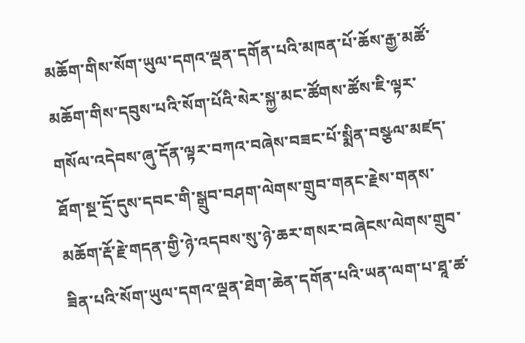མཆོག་གིས་སོག་ཡུལ་དགའ་ལྡན་དགོན་པའི་མཁན་པོ་ཆོས་རྒྱ་མཚོ་མཆོག་གིས་དབུས་པའི་སོག་པོའི་སེར་སྐྱ་མང་ཚོགས་ཚོས་ཇི་ལྟར་གསོལ་འདེབས་ཞུ་དོན་ལྟར་བཀའ་བཞེས་བཟང་པོ་སྨིན་བསྩལ་མཛད་ཐོག་སྔ་དྲོ་དུས་དབང་གི་སྒྲུབ་བཤག་ལེགས་གྲུབ་གནང་རྗེས་གནས་མཆོག་རྡོ་རྗེ་གདན་གྱི་ཉེ་འདབས་སུ་ཉེ་ཆར་གསར་བཞེངས་ལེགས་གྲུབ་ཟིན་པའི་སོག་ཡུལ་དགའ་ལྡན་ཐེག་ཆེན་དགོན་པའི་ཡན་ལག་པ་ཐཱ་ཚ་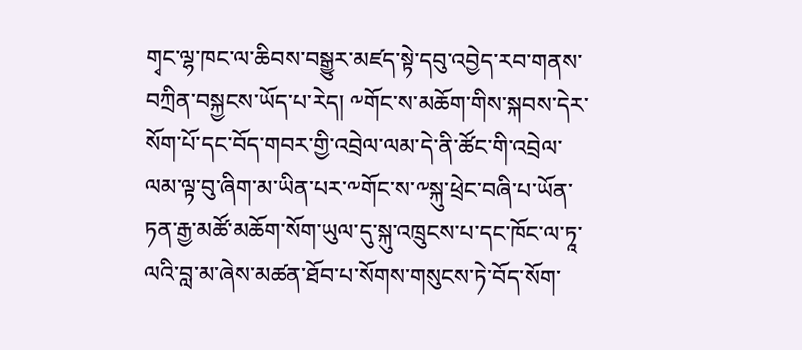གྭང་ལྷ་ཁང་ལ་ཆིབས་བསྒྱུར་མཛད་སྟེ་དབུ་འབྱེད་རབ་གནས་བཀྲིན་བསྐྱངས་ཡོད་པ་རེད། ༸གོང་ས་མཆོག་གིས་སྐབས་དེར་སོག་པོ་དང་བོད་གབར་གྱི་འབྲེལ་ལམ་དེ་ནི་ཚོང་གི་འབྲེལ་ལམ་ལྟ་བུ་ཞིག་མ་ཡིན་པར་༸གོང་ས་༸སྐུ་ཕྲེང་བཞི་པ་ཡོན་ཏན་རྒྱ་མཚོ་མཆོག་སོག་ཡུལ་དུ་སྐུ་འཁྲུངས་པ་དང་ཁོང་ལ་ཏཱ་ལའི་བླ་མ་ཞེས་མཚན་ཐོབ་པ་སོགས་གསུངས་ཏེ་བོད་སོག་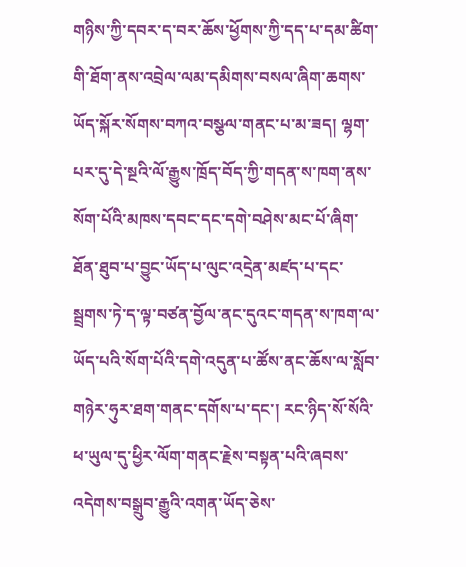གཉིས་ཀྱི་དབར་ད་བར་ཆོས་ཕྱོགས་ཀྱི་དད་པ་དམ་ཚིག་གི་ཐོག་ནས་འབྲེལ་ལམ་དམིགས་བསལ་ཞིག་ཆགས་ཡོད་སྐོར་སོགས་བཀའ་བསྩལ་གནང་པ་མ་ཟད། ལྷག་པར་དུ་དེ་སྔའི་ལོ་རྒྱུས་ཁྲོད་བོད་ཀྱི་གདན་ས་ཁག་ནས་སོག་པོའི་མཁས་དབང་དང་དགེ་བཤེས་མང་པོ་ཞིག་ཐོན་ཐུབ་པ་བྱུང་ཡོད་པ་ལུང་འདྲེན་མཛད་པ་དང་སྦྲགས་ཏེ་ད་ལྟ་བཙན་བྱོལ་ནང་དུའང་གདན་ས་ཁག་ལ་ཡོད་པའི་སོག་པོའི་དགེ་འདུན་པ་ཚོས་ནང་ཆོས་ལ་སློབ་གཉེར་ཧུར་ཐག་གནང་དགོས་པ་དང་། རང་ཉིད་སོ་སོའི་ཕ་ཡུལ་དུ་ཕྱིར་ལོག་གནང་རྗེས་བསྟན་པའི་ཞབས་འདེགས་བསྒྲུབ་རྒྱུའི་འགན་ཡོད་ཅེས་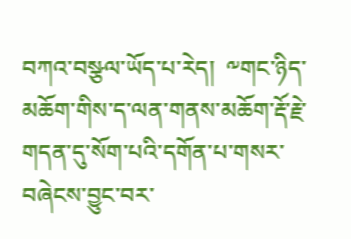བཀའ་བསྩལ་ཡོད་པ་རེད།  ༸གང་ཉིད་མཆོག་གིས་ད་ལན་གནས་མཆོག་རྡོ་རྗེ་གདན་དུ་སོག་པའི་དགོན་པ་གསར་བཞེངས་བྱུང་བར་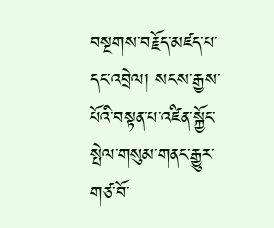བསྔགས་བརྗོད་མཛད་པ་དང་འབྲེལ། སངས་རྒྱས་པོའི་བསྟན་པ་འཛིན་སྐྱོང་སྤེལ་གསུམ་གནང་རྒྱུར་གཙ་བོ་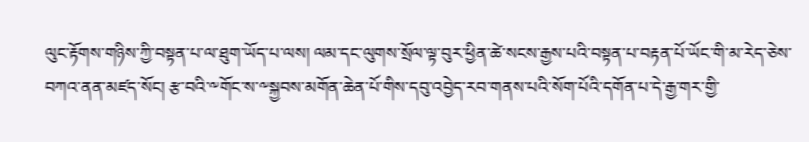ལུང་རྟོགས་གཉིས་ཀྱི་བསྟན་པ་ལ་ཐུག་ཡོད་པ་ལས། ལམ་དང་ལུགས་སྲོལ་ལྟ་བུར་ཕྱིན་ཚེ་སངས་རྒྱས་པའི་བསྟན་པ་བརྟན་པོ་ཡོང་གི་མ་རེད་ཅེས་བཀའ་ནན་མཛད་སོང། རྩ་བའི་༸གོང་ས་༸སྐྱབས་མགོན་ཆེན་པོ་གིས་དབུ་འབྱེད་རབ་གནས་པའི་སོག་པོའི་དགོན་པ་དེ་རྒྱ་གར་གྱི་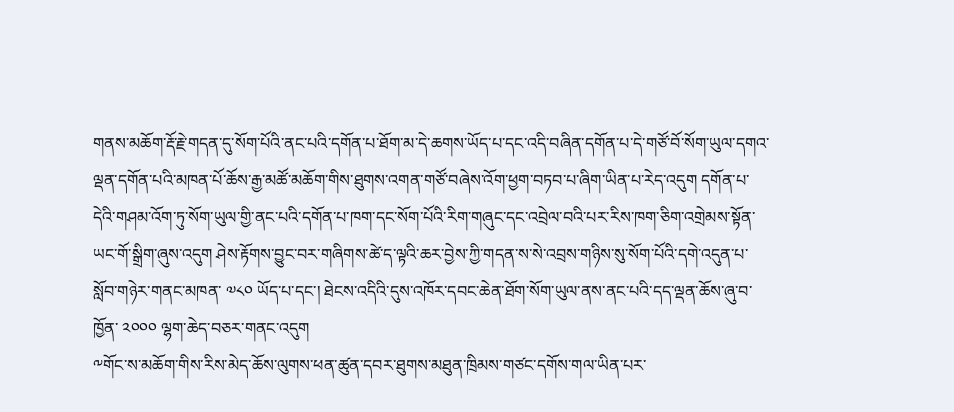གནས་མཆོག་རྡོ་རྗེ་གདན་དུ་སོག་པོའི་ནང་པའི་དགོན་པ་ཐོག་མ་དེ་ཆགས་ཡོད་པ་དང་འདི་བཞིན་དགོན་པ་དེ་གཙོ་བོ་སོག་ཡུལ་དགའ་ལྡན་དགོན་པའི་མཁན་པོ་ཆོས་རྒྱ་མཚོ་མཆོག་གིས་ཐུགས་འགན་གཙོ་བཞེས་འོག་ཕྱག་བཏབ་པ་ཞིག་ཡིན་པ་རེད་འདུག དགོན་པ་དེའི་གཤམ་འོག་ཏུ་སོག་ཡུལ་གྱི་ནང་པའི་དགོན་པ་ཁག་དང་སོག་པོའི་རིག་གཞུང་དང་འབྲེལ་བའི་པར་རིས་ཁག་ཅིག་འགྲེམས་སྟོན་ཡང་གོ་སྒྲིག་ཞུས་འདུག ཤེས་རྟོགས་བྱུང་བར་གཞིགས་ཚེ་ད་ལྟའི་ཆར་བྱེས་ཀྱི་གདན་ས་སེ་འབྲས་གཉིས་སུ་སོག་པོའི་དགེ་འདུན་པ་སློབ་གཉེར་གནང་མཁན་ ༧༨༠ ཡོད་པ་དང་། ཐེངས་འདིའི་དུས་འཁོར་དབང་ཆེན་ཐོག་སོག་ཡུལ་ནས་ནང་པའི་དད་ལྡན་ཆོས་ཞུ་བ་ཁྱོན་ ༢༠༠༠ ལྷག་ཆེད་བཅར་གནང་འདུག
༸གོང་ས་མཆོག་གིས་རིས་མེད་ཆོས་ལུགས་ཕན་ཚུན་དབར་ཐུགས་མཐུན་ཁྲིམས་གཙང་དགོས་གལ་ཡིན་པར་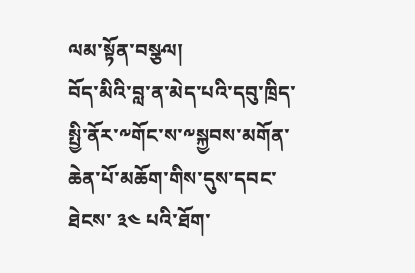ལམ་སྟོན་བསྩལ།
བོད་མིའི་བླ་ན་མེད་པའི་དབུ་ཁྲིད་སྤྱི་ནོར་༸གོང་ས་༸སྐྱབས་མགོན་ཆེན་པོ་མཆོག་གིས་དུས་དབང་ཐེངས་ ༣༤ པའི་ཐོག་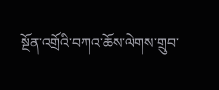སྔོན་འགྲོའི་བཀའ་ཆོས་ལེགས་གྲུབ་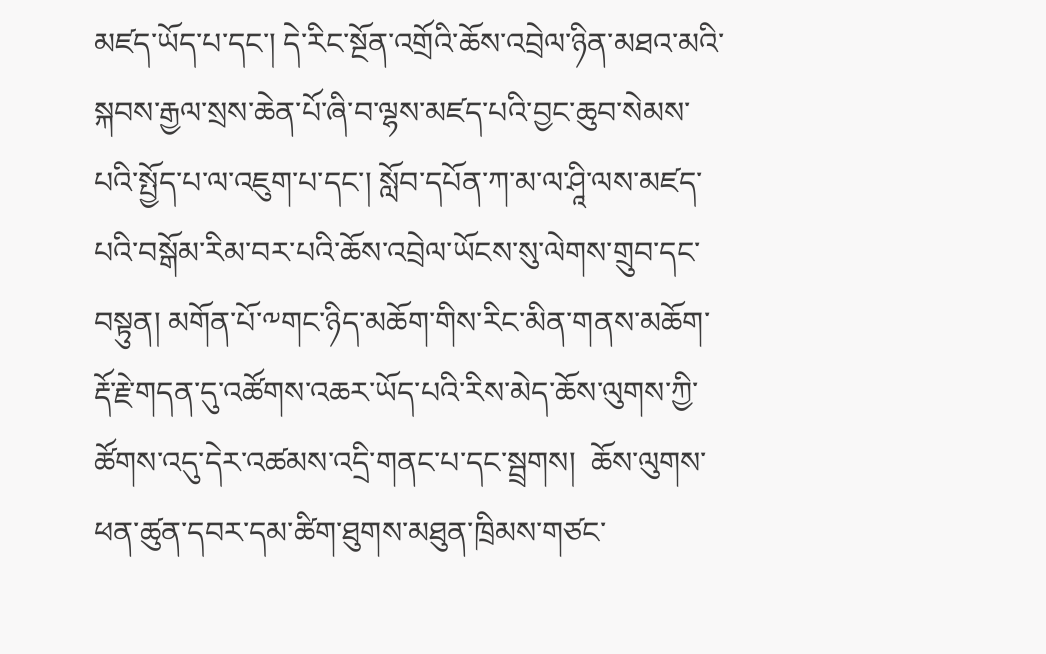མཛད་ཡོད་པ་དང་། དེ་རིང་སྔོན་འགྲོའི་ཆོས་འབྲེལ་ཉིན་མཐའ་མའི་སྐབས་རྒྱལ་སྲས་ཆེན་པོ་ཞི་བ་ལྷས་མཛད་པའི་བྱང་ཆུབ་སེམས་པའི་སྤྱོད་པ་ལ་འཇུག་པ་དང་། སློབ་དཔོན་ཀ་མ་ལ་ཤཱི་ལས་མཛད་པའི་བསྒོམ་རིམ་བར་པའི་ཆོས་འབྲེལ་ཡོངས་སུ་ལེགས་གྲུབ་དང་བསྟུན། མགོན་པོ་༸གང་ཉིད་མཆོག་གིས་རིང་མིན་གནས་མཆོག་རྡོ་རྗེ་གདན་དུ་འཚོགས་འཆར་ཡོད་པའི་རིས་མེད་ཆོས་ལུགས་ཀྱི་ཚོགས་འདུ་དེར་འཚམས་འདྲི་གནང་པ་དང་སྦྲགས།  ཆོས་ལུགས་ཕན་ཚུན་དབར་དམ་ཚིག་ཐུགས་མཐུན་ཁྲིམས་གཙང་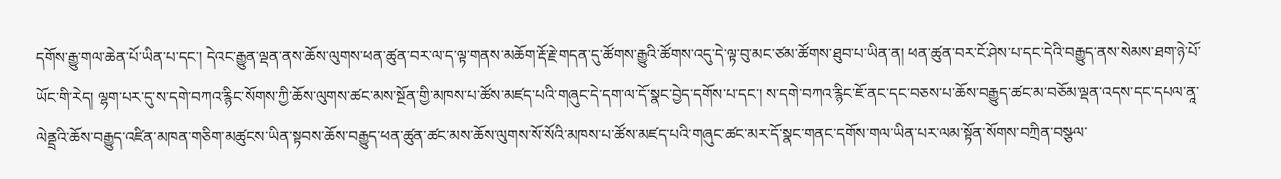དགོས་རྒྱུ་གལ་ཆེན་པོ་ཡིན་པ་དང་། དེའང་རྒྱུན་ལྡན་ནས་ཆོས་ལུགས་ཕན་ཚུན་བར་ལ་ད་ལྟ་གནས་མཆོག་རྡོ་རྗེ་གདན་དུ་ཚོགས་རྒྱུའི་ཚོགས་འདུ་དེ་ལྟ་བུ་མང་ཙམ་ཚོགས་ཐུབ་པ་ཡིན་ན། ཕན་ཚུན་བར་ངོ་ཤེས་པ་དང་དེའི་བརྒྱུད་ནས་སེམས་ཐག་ཉེ་པོ་ཡོང་གི་རེད། ལྷག་པར་དུ་ས་དགེ་བཀའ་རྙིང་སོགས་ཀྱི་ཆོས་ལུགས་ཚང་མས་སྔོན་གྱི་མཁས་པ་ཚོས་མཛད་པའི་གཞུང་དེ་དག་ལ་དོ་སྣང་བྱེད་དགོས་པ་དང་། ས་དགེ་བཀའ་རྙིང་ཇོ་ནང་དང་བཅས་པ་ཆོས་བརྒྱུད་ཚང་མ་བཅོམ་ལྡན་འདས་དང་དཔལ་ནཱ་ལེནྡྲའི་ཆོས་བརྒྱུད་འཛིན་མཁན་གཅིག་མཚུངས་ཡིན་སྟབས་ཆོས་བརྒྱུད་ཕན་ཚུན་ཚང་མས་ཆོས་ལུགས་སོ་སོའི་མཁས་པ་ཚོས་མཛད་པའི་གཞུང་ཚང་མར་དོ་སྣང་གནང་དགོས་གལ་ཡིན་པར་ལམ་སྟོན་སོགས་བཀྲིན་བསྩལ་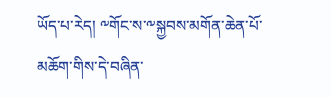ཡོད་པ་རེད། ༸གོང་ས་༸སྐྱབས་མགོན་ཆེན་པོ་མཆོག་གིས་དེ་བཞིན་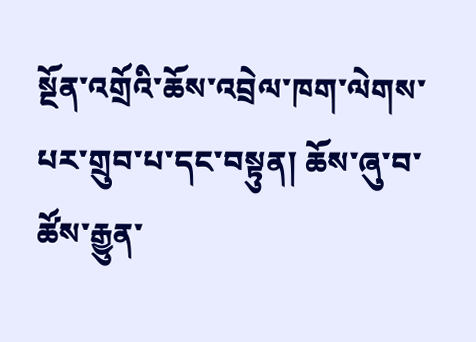སྔོན་འགྲོའི་ཆོས་འབྲེལ་ཁག་ལེགས་པར་གྲུབ་པ་དང་བསྟུན། ཆོས་ཞུ་བ་ཚོས་རྒྱུན་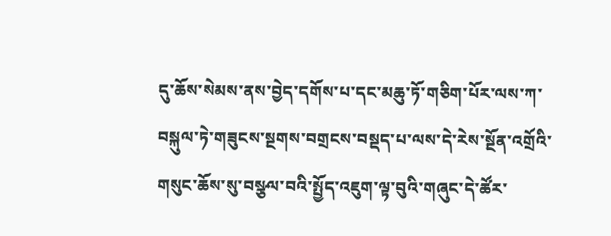དུ་ཆོས་སེམས་ནས་བྱེད་དགོས་པ་དང་མཆུ་ཏོ་གཅིག་པོར་ལས་ཀ་བསྐུལ་ཏེ་གཟུངས་སྔགས་བགྲངས་བསྡད་པ་ལས་དེ་རེས་སྔོན་འགྲོའི་གསུང་ཆོས་སུ་བསྩལ་བའི་སྤྱོད་འཇུག་ལྟ་བུའི་གཞུང་དེ་ཚོར་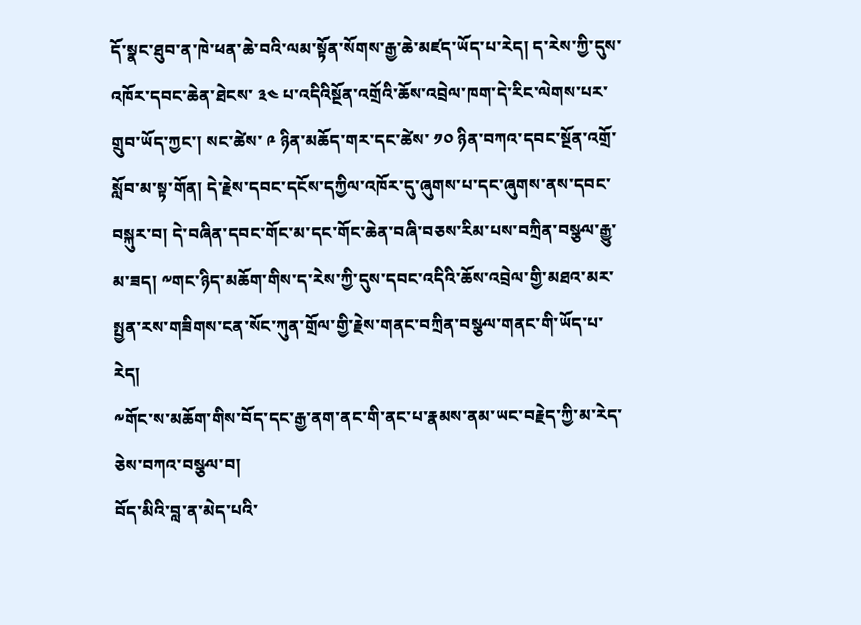དོ་སྣང་ཐུབ་ན་ཁེ་ཕན་ཆེ་བའི་ལམ་སྟོན་སོགས་རྒྱ་ཆེ་མཛད་ཡོད་པ་རེད། ད་རེས་ཀྱི་དུས་འཁོར་དབང་ཆེན་ཐེངས་ ༣༤ པ་འདིའིསྔོན་འགྲོའི་ཆོས་འབྲེལ་ཁག་དེ་རིང་ལེགས་པར་གྲུབ་ཡོད་ཀྱང་། སང་ཚེས་ ༩ ཉིན་མཆོད་གར་དང་ཚེས་ ༡༠ ཉིན་བཀའ་དབང་སྔོན་འགྲོ་སློབ་མ་སྟ་གོན། དེ་རྗེས་དབང་དངོས་དཀྱིལ་འཁོར་དུ་ཞུགས་པ་དང་ཞུགས་ནས་དབང་བསྐུར་བ། དེ་བཞིན་དབང་གོང་མ་དང་གོང་ཆེན་བཞི་བཅས་རིམ་པས་བཀྲིན་བསྩལ་རྒྱུ་མ་ཟད། ༸གང་ཉིད་མཆོག་གིས་ད་རེས་ཀྱི་དུས་དབང་འདིའི་ཆོས་འབྲེལ་གྱི་མཐའ་མར་སྤྱན་རས་གཟིགས་ངན་སོང་ཀུན་གྲོལ་གྱི་རྗེས་གནང་བཀྲིན་བསྩལ་གནང་གི་ཡོད་པ་རེད།
༸གོང་ས་མཆོག་གིས་བོད་དང་རྒྱ་ནག་ནང་གི་ནང་པ་རྣམས་ནམ་ཡང་བརྗེད་ཀྱི་མ་རེད་ཅེས་བཀའ་བསྩལ་བ།
བོད་མིའི་བླ་ན་མེད་པའི་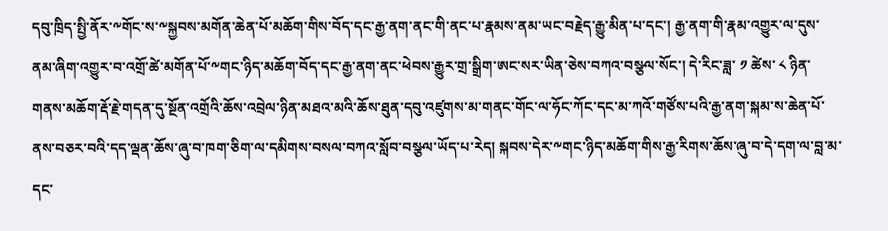དབུ་ཁྲིད་སྤྱི་ནོར་༸གོང་ས་༸སྐྱབས་མགོན་ཆེན་པོ་མཆོག་གིས་བོད་དང་རྒྱ་ནག་ནང་གི་ནང་པ་རྣམས་ནམ་ཡང་བརྗེད་རྒྱུ་མིན་པ་དང་། རྒྱ་ནག་གི་རྣམ་འགྱུར་ལ་དུས་ནམ་ཞིག་འགྱུར་བ་འགྲོ་ཚེ་མགོན་པོ་༸གང་ཉིད་མཆོག་བོད་དང་རྒྱ་ནག་ནང་ཕེབས་རྒྱུར་གྲ་སྒྲིག་ཨང་སར་ཡིན་ཅེས་བཀའ་བསྩལ་སོང་། དེ་རིང་ཟླ་ ༡ ཚེས་ ༨ ཉིན་གནས་མཆོག་རྡོ་རྗེ་གདན་དུ་སྔོན་འགྲོའི་ཆོས་འབྲེལ་ཉིན་མཐའ་མའི་ཆོས་ཐུན་དབུ་འཛུགས་མ་གནང་གོང་ལ་ཧོང་ཀོང་དང་མ་ཀའོ་གཙོས་པའི་རྒྱ་ནག་སྐམ་ས་ཆེན་པོ་ནས་བཅར་བའི་དད་ལྡན་ཆོས་ཞུ་བ་ཁག་ཅིག་ལ་དམིགས་བསལ་བཀའ་སློབ་བསྩལ་ཡོད་པ་རེད། སྐབས་དེར་༸གང་ཉིད་མཆོག་གིས་རྒྱ་རིགས་ཆོས་ཞུ་བ་དེ་དག་ལ་བླ་མ་དང་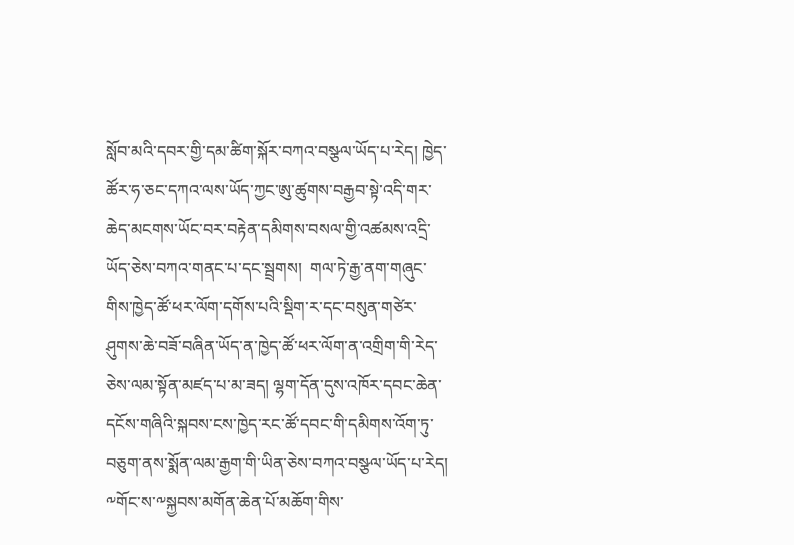སློབ་མའི་དབར་གྱི་དམ་ཚིག་སྐོར་བཀའ་བསྩལ་ཡོད་པ་རེད། ཁྱེད་ཚོར་ཧ་ཅང་དཀའ་ལས་ཡོད་ཀྱང་ཨུ་ཚུགས་བརྒྱབ་སྟེ་འདི་གར་ཆེད་མངགས་ཡོང་བར་བརྟེན་དམིགས་བསལ་གྱི་འཚམས་འདྲི་ཡོད་ཅེས་བཀའ་གནང་པ་དང་སྦྲགས།  གལ་ཏེ་རྒྱ་ནག་གཞུང་གིས་ཁྱེད་ཚོ་ཕར་ལོག་དགོས་པའི་སྡིག་ར་དང་བསུན་གཙེར་ཤུགས་ཆེ་བཟོ་བཞིན་ཡོད་ན་ཁྱེད་ཚོ་ཕར་ལོག་ན་འགྲིག་གི་རེད་ཅེས་ལམ་སྟོན་མཛད་པ་མ་ཟད། ལྷག་དོན་དུས་འཁོར་དབང་ཆེན་དངོས་གཞིའི་སྐབས་ངས་ཁྱེད་རང་ཚོ་དབང་གི་དམིགས་འོག་ཏུ་བཅུག་ནས་སྨོན་ལམ་རྒྱག་གི་ཡིན་ཅེས་བཀའ་བསྩལ་ཡོད་པ་རེད། ༸གོང་ས་༸སྐྱབས་མགོན་ཆེན་པོ་མཆོག་གིས་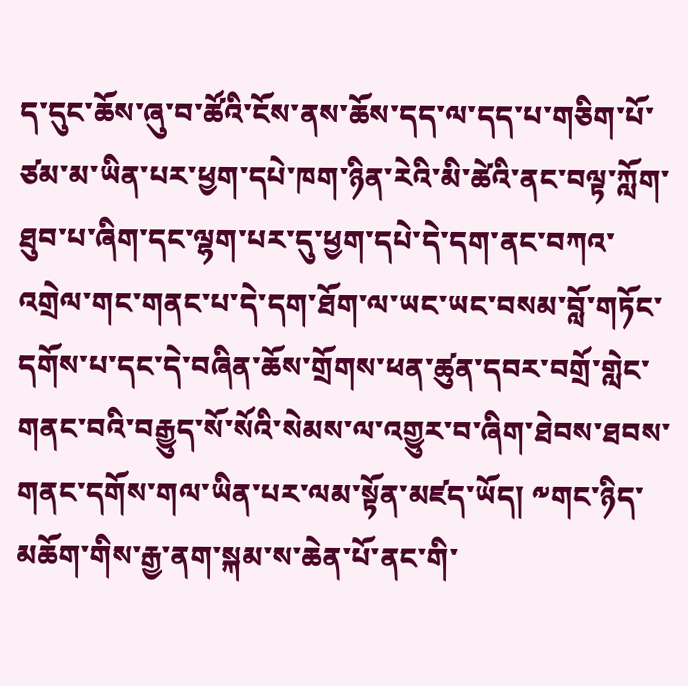ད་དུང་ཆོས་ཞུ་བ་ཚོའི་ངོས་ནས་ཆོས་དད་ལ་དད་པ་གཅིག་པོ་ཙམ་མ་ཡིན་པར་ཕྱག་དཔེ་ཁག་ཉིན་རེའི་མི་ཚེའི་ནང་བལྟ་ཀློག་ཐུབ་པ་ཞིག་དང་ལྷག་པར་དུ་ཕྱག་དཔེ་དེ་དག་ནང་བཀའ་འགྲེལ་གང་གནང་པ་དེ་དག་ཐོག་ལ་ཡང་ཡང་བསམ་བློ་གཏོང་དགོས་པ་དང་དེ་བཞིན་ཆོས་གྲོགས་ཕན་ཚུན་དབར་བགྲོ་གླེང་གནང་བའི་བརྒྱུད་སོ་སོའི་སེམས་ལ་འགྱུར་བ་ཞིག་ཐེབས་ཐབས་གནང་དགོས་གལ་ཡིན་པར་ལམ་སྟོན་མཛད་ཡོད། ༸གང་ཉིད་མཆོག་གིས་རྒྱ་ནག་སྐམ་ས་ཆེན་པོ་ནང་གི་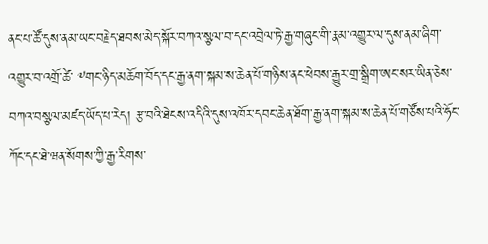ནང་པ་ཚོ་དུས་ནམ་ཡང་བརྗེད་ཐབས་མེད་སྐོར་བཀའ་སྩལ་བ་དང་འབྲེལ་ཏེ་རྒྱ་གཞུང་གི་རྣམ་འགྱུར་ལ་དུས་ནམ་ཞིག་འགྱུར་བ་འགྲོ་ཚེ་ ༸གང་ཉིད་མཆོག་བོད་དང་རྒྱ་ནག་སྐམ་ས་ཆེན་པོ་གཉིས་ནང་ཕེབས་རྒྱུར་གྲ་སྒྲིག་ཨང་སར་ཡིན་ཅེས་བཀའ་བསྩལ་མཛད་ཡོད་པ་རེད། རྩ་བའི་ཐེངས་འདིའི་དུས་འཁོར་དབང་ཆེན་ཐོག་རྒྱ་ནག་སྐམ་ས་ཆེན་པོ་གཙོས་པའི་ཧོང་ཀོང་དང་ཐེ་ཝན་སོགས་ཀྱི་རྒྱ་རིགས་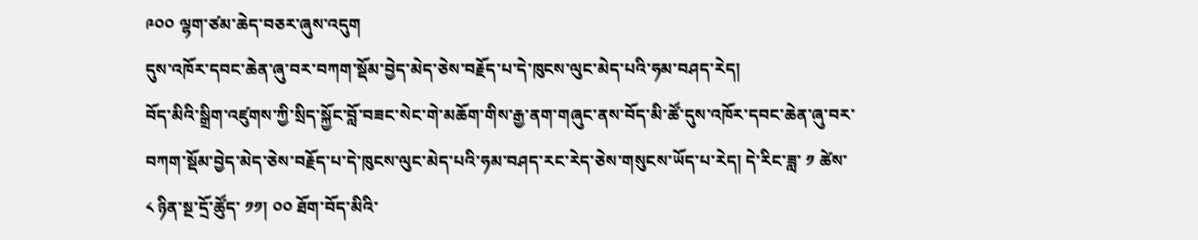༩༠༠ ལྷག་ཙམ་ཆེད་བཅར་ཞུས་འདུག
དུས་འཁོར་དབང་ཆེན་ཞུ་བར་བཀག་སྡོམ་བྱེད་མེད་ཅེས་བརྗོད་པ་དེ་ཁུངས་ལུང་མེད་པའི་ཧམ་བཤད་རེད།
བོད་མིའི་སྒྲིག་འཛུགས་ཀྱི་སྲིད་སྐྱོང་བློ་བཟང་སེང་གེ་མཆོག་གིས་རྒྱ་ནག་གཞུང་ནས་བོད་མི་ཚོ་དུས་འཁོར་དབང་ཆེན་ཞུ་བར་བཀག་སྡོམ་བྱེད་མེད་ཅེས་བརྗོད་པ་དེ་ཁུངས་ལུང་མེད་པའི་ཧམ་བཤད་རང་རེད་ཅེས་གསུངས་ཡོད་པ་རེད། དེ་རིང་ཟླ་ ༡ ཚེས་ ༨ ཉིན་སྔ་དྲོ་ཚོུད་ ༡༡། ༠༠ ཐོག་བོད་མིའི་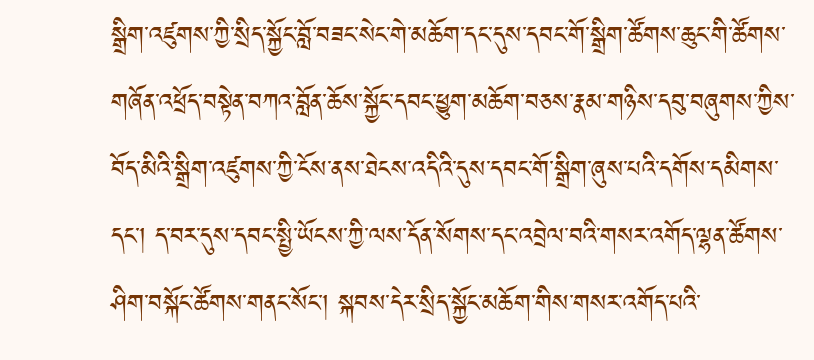སྒྲིག་འཛུགས་ཀྱི་སྲིད་སྐྱོང་བློ་བཟང་སེང་གེ་མཆོག་དང་དུས་དབང་གོ་སྒྲིག་ཚོགས་ཆུང་གི་ཚོགས་གཞོན་འཕྲོད་བསྟེན་བཀའ་བློན་ཆོས་སྐྱོང་དབང་ཕྱུག་མཆོག་བཅས་རྣམ་གཉིས་དབུ་བཞུགས་ཀྱིས་བོད་མིའི་སྒྲིག་འཛུགས་ཀྱི་ངོས་ནས་ཐེངས་འདིའི་དུས་དབང་གོ་སྒྲིག་ཞུས་པའི་དགོས་དམིགས་དང་། ད་བར་དུས་དབང་སྤྱི་ཡོངས་ཀྱི་ལས་དོན་སོགས་དང་འབྲེལ་བའི་གསར་འགོད་ལྷན་ཚོགས་ཤིག་བསྐོང་ཚོགས་གནང་སོང་། སྐབས་དེར་སྲིད་སྐྱོང་མཆོག་གིས་གསར་འགོད་པའི་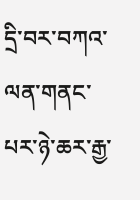དྲི་བར་བཀའ་ལན་གནང་པར་ཉེ་ཆར་རྒྱ་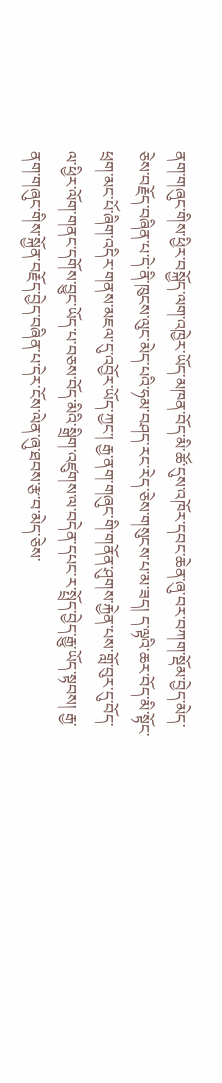ནག་གཞུང་གིས་ཕྱིར་བསྐྱོད་ལག་འཁྱེར་ཡོད་མཁན་བོད་མི་ཚོ་དུས་འཁོར་དབང་ཆེན་ཞུ་བར་བཀག་སྡོམ་བྱེད་མེད་ཅེས་བརྗོད་བཞིན་པ་དེ་ནི་ཁུངས་ལུང་མེད་པའི་ཧམ་བཤད་རང་རེད་ཅེས་གསུངས་པ་མ་ཟད། ད་ལྟའི་ཆར་བོད་མི་སྟོང་ཕྲག་མང་པོ་ཞིག་འདིར་གནས་མཇལ་དུ་འབྱོར་ཡོད་ཀྱང་། རྒྱ་ནག་གཞུང་གི་གནོན་ཤུགས་རྐྱེན་པས་གློ་བུར་དུ་བོད་ལ་ཕྱིར་ལོག་གནང་དགོས་བྱུང་ཡོད་པ་བཅས་བོད་མིའི་སྒྲིག་འཛུགས་ལ་བདེན་དཔང་ར་སྤྲོད་བྱེད་རྒྱུ་ཡོད་སྟབས། རྒྱ་ནག་གཞུང་གིས་སྐྱོན་བརྗོད་བྱེད་བཞིན་པ་དེར་ངོས་ལེན་ཞུ་ཐབས་རྩ་བ་མེད་ཅེས་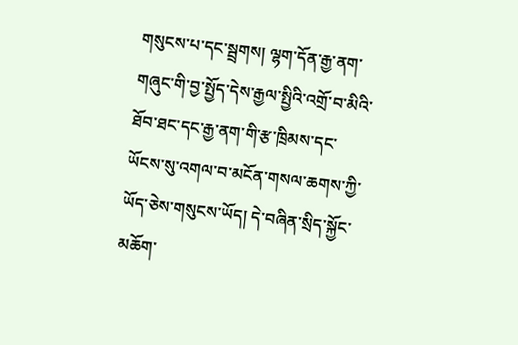གསུངས་པ་དང་སྦྲགས། ལྷག་དོན་རྒྱ་ནག་གཞུང་གི་བྱ་སྤྱོད་དེས་རྒྱལ་སྤྱིའི་འགྲོ་བ་མིའི་ཐོབ་ཐང་དང་རྒྱ་ནག་གི་རྩ་ཁྲིམས་དང་ཡོངས་སུ་འགལ་བ་མངོན་གསལ་ཆགས་ཀྱི་ཡོད་ཅེས་གསུངས་ཡོད། དེ་བཞིན་སྲིད་སྐྱོང་མཆོག་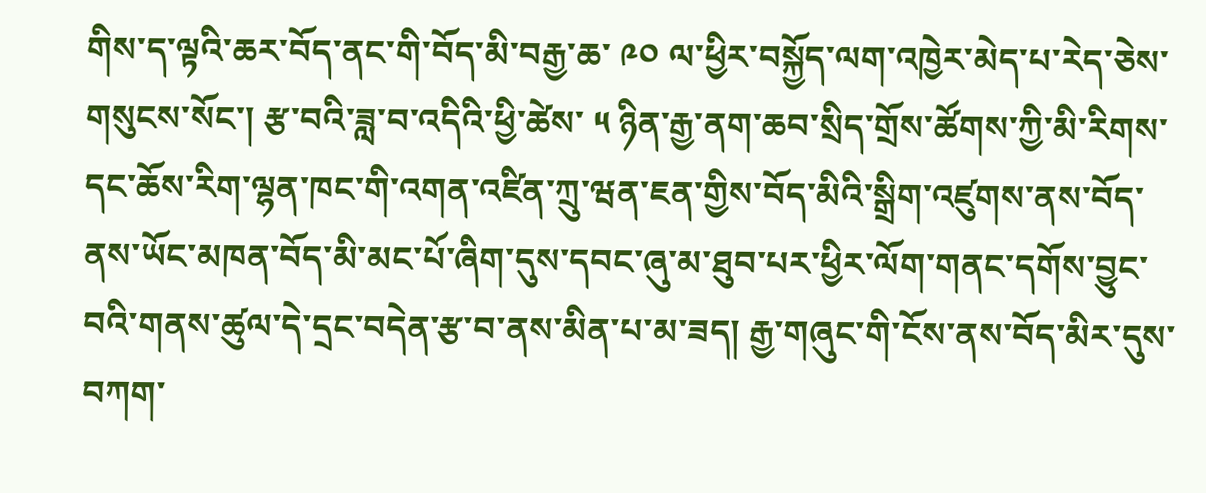གིས་ད་ལྟའི་ཆར་བོད་ནང་གི་བོད་མི་བརྒྱ་ཆ་ ༩༠ ལ་ཕྱིར་བསྐྱོད་ལག་འཁྱེར་མེད་པ་རེད་ཅེས་གསུངས་སོང་། རྩ་བའི་ཟླ་བ་འདིའི་ཕྱི་ཚེས་ ༥ ཉིན་རྒྱ་ནག་ཆབ་སྲིད་གྲོས་ཚོགས་ཀྱི་མི་རིགས་དང་ཆོས་རིག་ལྷན་ཁང་གི་འགན་འཛིན་ཀྲུ་ཝན་ཇན་གྱིས་བོད་མིའི་སྒྲིག་འཛུགས་ནས་བོད་ནས་ཡོང་མཁན་བོད་མི་མང་པོ་ཞིག་དུས་དབང་ཞུ་མ་ཐུབ་པར་ཕྱིར་ལོག་གནང་དགོས་བྱུང་བའི་གནས་ཚུལ་དེ་དྲང་བདེན་རྩ་བ་ནས་མིན་པ་མ་ཟད། རྒྱ་གཞུང་གི་ངོས་ནས་བོད་མིར་དུས་བཀག་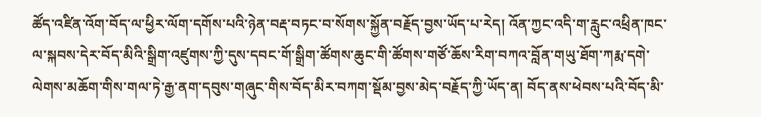ཚོད་འཛིན་འོག་བོད་ལ་ཕྱིར་ལོག་དགོས་པའི་ཉེན་བརྡ་བཏང་བ་སོགས་སྐྱོན་བརྗོད་བྱས་ཡོད་པ་རེད། འོན་ཀྱང་འདི་ག་རླུང་འཕྲིན་ཁང་ལ་སྐབས་དེར་བོད་མིའི་སྒྲིག་འཛུགས་ཀྱི་དུས་དབང་གོ་སྒྲིག་ཚོགས་ཆུང་གི་ཚོགས་གཙོ་ཆོས་རིག་བཀའ་བློན་གཡུ་ཐོག་ཀརྨ་དགེ་ལེགས་མཆོག་གིས་གལ་ཏེ་རྒྱ་ནག་དབུས་གཞུང་གིས་བོད་མིར་བཀག་སྡོམ་བྱས་མེད་བརྗོད་ཀྱི་ཡོད་ན། བོད་ནས་ཕེབས་པའི་བོད་མི་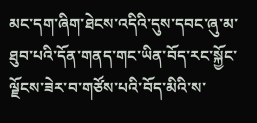མང་དག་ཞིག་ཐེངས་འདིའི་དུས་དབང་ཞུ་མ་ཐུབ་པའི་དོན་གནད་གང་ཡིན་བོད་རང་སྐྱོང་ལྗོངས་ཟེར་བ་གཙོས་པའི་བོད་མིའི་ས་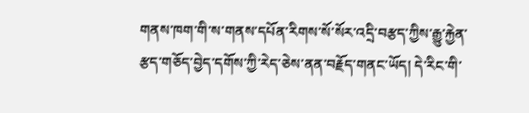གནས་ཁག་གི་ས་གནས་དཔོན་རིགས་སོ་སོར་འདྲི་བརྩད་ཀྱིས་རྒྱུ་རྐྱེན་རྩད་གཅོད་བྱེད་དགོས་ཀྱི་རེད་ཅེས་ནན་བརྗོད་གནང་ཡོད། དེ་རིང་གི་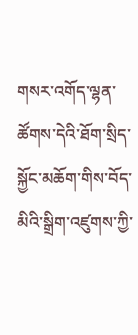གསར་འགོད་ལྷན་ཚོགས་དེའི་ཐོག་སྲིད་སྐྱོང་མཆོག་གིས་བོད་མིའི་སྒྲིག་འཛུགས་ཀྱི་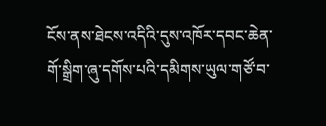ངོས་ནས་ཐེངས་འདིའི་དུས་འཁོར་དབང་ཆེན་གོ་སྒྲིག་ཞུ་དགོས་པའི་དམིགས་ཡུལ་གཙོ་བ་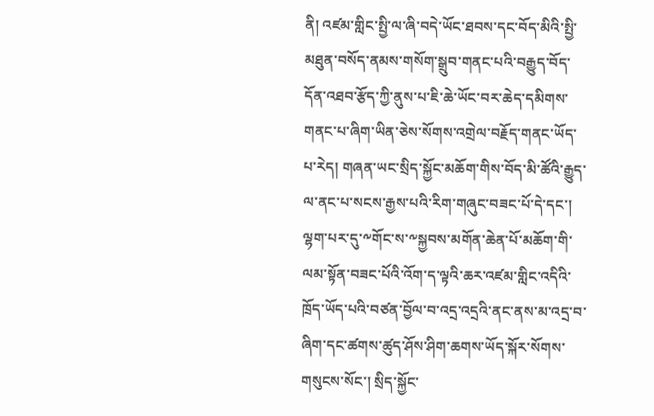ནི། འཛམ་གླིང་སྤྱི་ལ་ཞི་བདེ་ཡོང་ཐབས་དང་བོད་མིའི་སྤྱི་མཐུན་བསོད་ནམས་གསོག་སྒྲུབ་གནང་པའི་བརྒྱུད་བོད་དོན་འཐབ་རྩོད་ཀྱི་ནུས་པ་ཇི་ཆེ་ཡོང་བར་ཆེད་དམིགས་གནང་པ་ཞིག་ཡིན་ཅེས་སོགས་འགྲེལ་བརྗོད་གནང་ཡོད་པ་རེད། གཞན་ཡང་སྲིད་སྐྱོང་མཆོག་གིས་བོད་མི་ཚོའི་རྒྱུད་ལ་ནང་པ་སངས་རྒྱས་པའི་རིག་གཞུང་བཟང་པོ་དེ་དང་། ལྷག་པར་དུ་༸གོང་ས་༸སྐྱབས་མགོན་ཆེན་པོ་མཆོག་གི་ལམ་སྟོན་བཟང་པོའི་འོག་ད་ལྟའི་ཆར་འཛམ་གླིང་འདིའི་ཁྲོད་ཡོད་པའི་བཙན་བྱོལ་བ་འདྲ་འདྲའི་ནང་ནས་མ་འདྲ་བ་ཞིག་དང་ཚགས་ཚུད་ཤོས་ཤིག་ཆགས་ཡོད་སྐོར་སོགས་གསུངས་སོང་། སྲིད་སྐྱོང་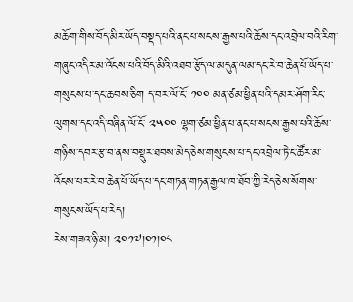མཆོག་གིས་བོད་མིར་ཡོད་བསྡད་པའི་ནང་པ་སངས་རྒྱས་པའི་ཆོས་དང་འབྲེལ་བའི་རིག་གཞུང་འདིར་མ་འོངས་པའི་བོད་མིའི་འཐབ་རྩོད་ལ་མདུན་ལམ་དང་རེ་བ་ཆེན་པོ་ཡོད་པ་གསུངས་པ་དང་ཆབས་ཅིག ད་བར་ལོ་ངོ་ ༡༠༠ མན་ཙམ་ཕྱིན་པའི་དམར་ཤོག་རིང་ལུགས་དང་འདི་བཞིན་ལོ་ངོ་ ༢༥༠༠ ལྷག་ཙམ་ཕྱིན་པ་ནང་པ་སངས་རྒྱས་པའི་ཆོས་གཉིས་དབར་རྩ་བ་ནས་བསྡུར་ཐབས་མེད་ཅེས་གསུངས་པ་དང་འབྲེལ་ཏེ་ང་ཚོར་མ་འོངས་པར་རེ་བ་ཆེན་པོ་ཡོད་པ་དང་གཏན་གཏན་རྒྱལ་ཁ་ཐོབ་ཀྱི་རེད་ཅེས་སོགས་གསུངས་ཡོད་པ་རེད།
རེས་གཟའ་ཉི་མ། ༢༠༡༧།༠༡།༠༨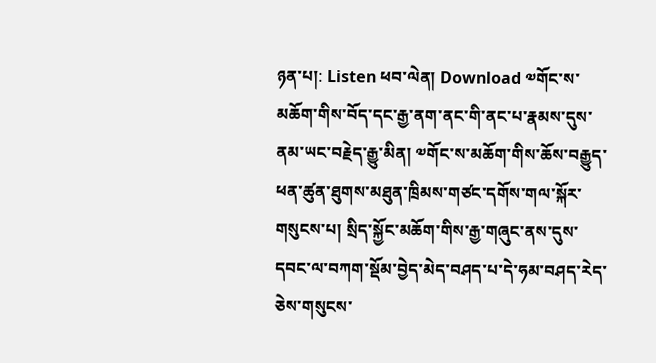ཉན་པ།: Listen ཕབ་ལེན། Download ༧གོང་ས་མཆོག་གིས་བོད་དང་རྒྱ་ནག་ནང་གི་ནང་པ་རྣམས་དུས་ནམ་ཡང་བརྗེད་རྒྱུ་མིན། ༧གོང་ས་མཆོག་གིས་ཆོས་བརྒྱུད་ཕན་ཚུན་ཐུགས་མཐུན་ཁྲིམས་གཙང་དགོས་གལ་སྐོར་གསུངས་པ། སྲིད་སྐྱོང་མཆོག་གིས་རྒྱ་གཞུང་ནས་དུས་དབང་ལ་བཀག་སྡོམ་བྱེད་མེད་བཤད་པ་དེ་ཧམ་བཤད་རེད་ཅེས་གསུངས་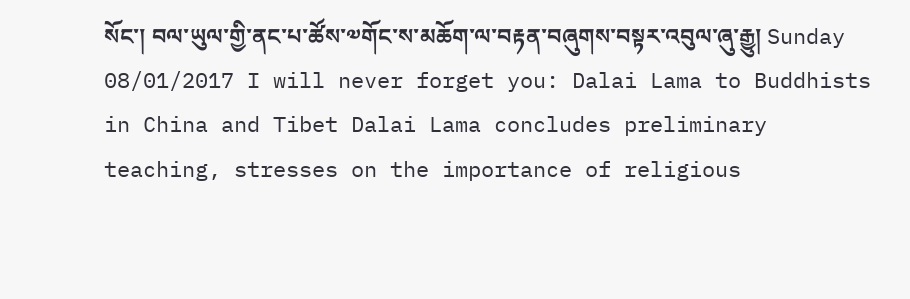སོང་། བལ་ཡུལ་གྱི་ནང་པ་ཚོས་༧གོང་ས་མཆོག་ལ་བརྟན་བཞུགས་བསྟར་འབུལ་ཞུ་རྒྱུ། Sunday 08/01/2017 I will never forget you: Dalai Lama to Buddhists in China and Tibet Dalai Lama concludes preliminary teaching, stresses on the importance of religious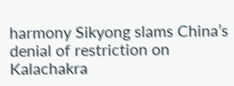harmony Sikyong slams China’s denial of restriction on Kalachakra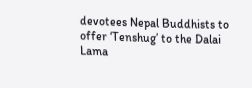devotees Nepal Buddhists to offer ‘Tenshug’ to the Dalai Lama